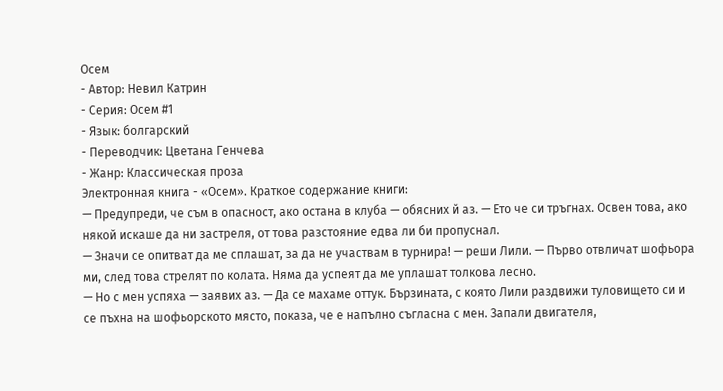Осем
- Автор: Невил Катрин
- Серия: Осем #1
- Язык: болгарский
- Переводчик: Цветана Генчева
- Жанр: Классическая проза
Электронная книга - «Осем». Краткое содержание книги:
— Предупреди, че съм в опасност, ако остана в клуба — обясних й аз. — Ето че си тръгнах. Освен това, ако някой искаше да ни застреля, от това разстояние едва ли би пропуснал.
— Значи се опитват да ме сплашат, за да не участвам в турнира! — реши Лили. — Първо отвличат шофьора ми, след това стрелят по колата. Няма да успеят да ме уплашат толкова лесно.
— Но с мен успяха — заявих аз. — Да се махаме оттук. Бързината, с която Лили раздвижи туловището си и се пъхна на шофьорското място, показа, че е напълно съгласна с мен. Запали двигателя,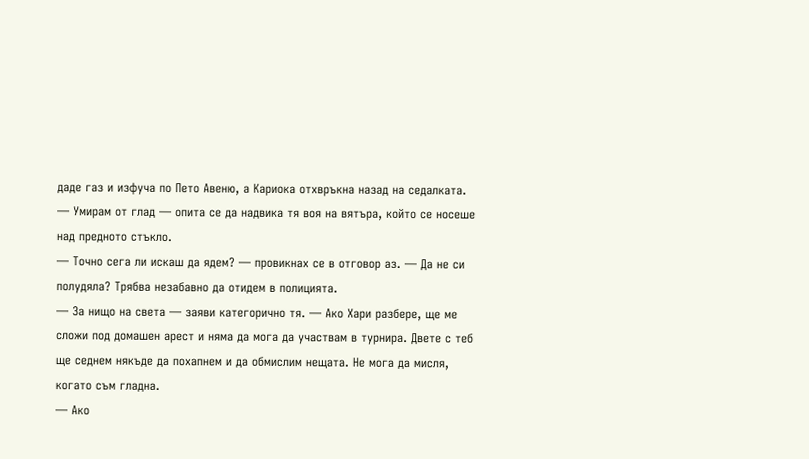даде газ и изфуча по Пето Авеню, а Кариока отхвръкна назад на седалката.
— Умирам от глад — опита се да надвика тя воя на вятъра, който се носеше над предното стъкло.
— Точно сега ли искаш да ядем? — провикнах се в отговор аз. — Да не си полудяла? Трябва незабавно да отидем в полицията.
— За нищо на света — заяви категорично тя. — Ако Хари разбере, ще ме сложи под домашен арест и няма да мога да участвам в турнира. Двете с теб ще седнем някъде да похапнем и да обмислим нещата. Не мога да мисля, когато съм гладна.
— Ако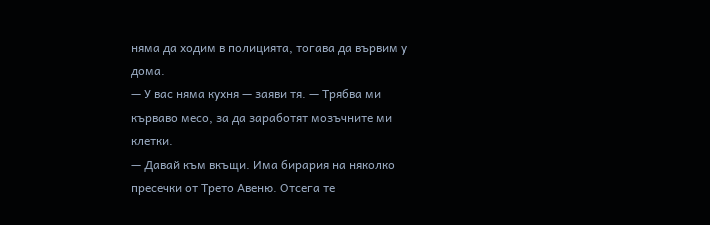няма да ходим в полицията, тогава да вървим у дома.
— У вас няма кухня — заяви тя. — Трябва ми кърваво месо, за да заработят мозъчните ми клетки.
— Давай към вкъщи. Има бирария на няколко пресечки от Трето Авеню. Отсега те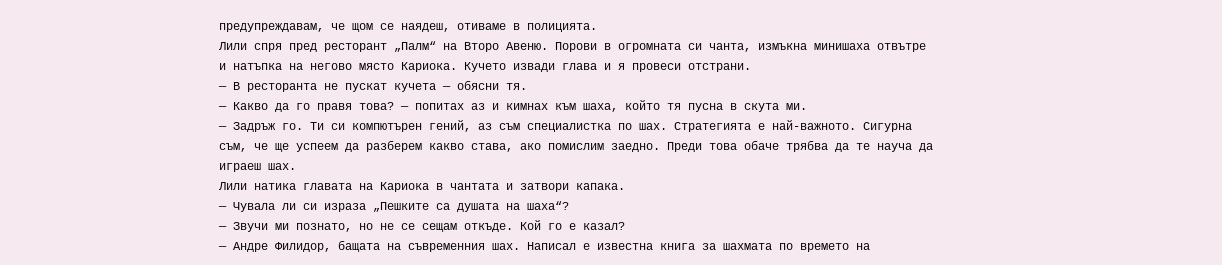предупреждавам, че щом се наядеш, отиваме в полицията.
Лили спря пред ресторант „Палм“ на Второ Авеню. Порови в огромната си чанта, измъкна минишаха отвътре и натъпка на негово място Кариока. Кучето извади глава и я провеси отстрани.
— В ресторанта не пускат кучета — обясни тя.
— Какво да го правя това? — попитах аз и кимнах към шаха, който тя пусна в скута ми.
— Задръж го. Ти си компютърен гений, аз съм специалистка по шах. Стратегията е най-важното. Сигурна съм, че ще успеем да разберем какво става, ако помислим заедно. Преди това обаче трябва да те науча да играеш шах.
Лили натика главата на Кариока в чантата и затвори капака.
— Чувала ли си израза „Пешките са душата на шаха“?
— Звучи ми познато, но не се сещам откъде. Кой го е казал?
— Андре Филидор, бащата на съвременния шах. Написал е известна книга за шахмата по времето на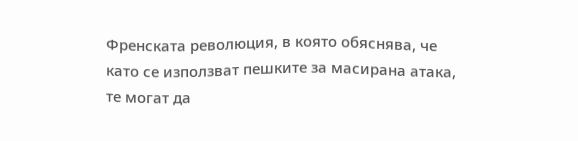Френската революция, в която обяснява, че като се използват пешките за масирана атака, те могат да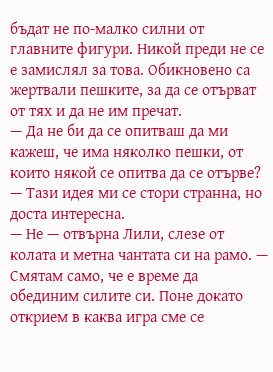бъдат не по-малко силни от главните фигури. Никой преди не се е замислял за това. Обикновено са жертвали пешките, за да се отърват от тях и да не им пречат.
— Да не би да се опитваш да ми кажеш, че има няколко пешки, от които някой се опитва да се отърве? — Тази идея ми се стори странна, но доста интересна.
— Не — отвърна Лили, слезе от колата и метна чантата си на рамо. — Смятам само, че е време да обединим силите си. Поне докато открием в каква игра сме се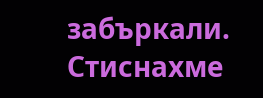забъркали.
Стиснахме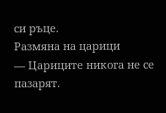си ръце.
Размяна на царици
— Цариците никога не се пазарят.